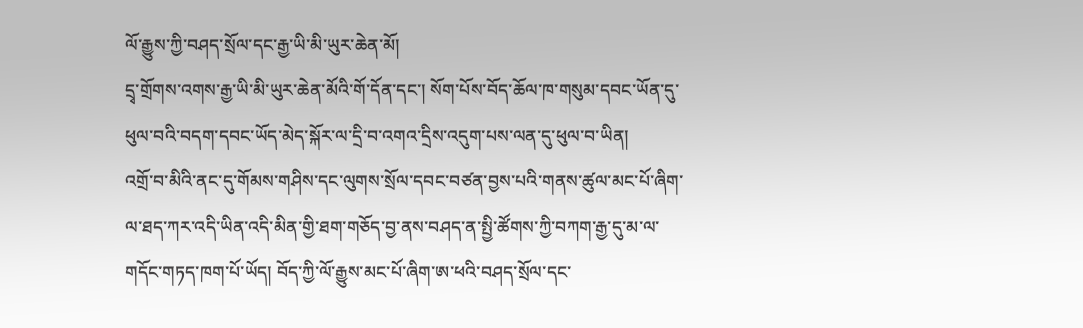ལོ་རྒྱུས་ཀྱི་བཤད་སྲོལ་དང་རྒྱ་ཡི་མི་ཡུར་ཆེན་མོ།
དྲྭ་གྲོགས་འགས་རྒྱ་ཡི་མི་ཡུར་ཆེན་མོའི་གོ་དོན་དང་། སོག་པོས་བོད་ཆོལ་ཁ་གསུམ་དབང་ཡོན་དུ་ཕུལ་བའི་བདག་དབང་ཡོད་མེད་སྐོར་ལ་དྲི་བ་འགའ་དྲིས་འདུག་པས་ལན་དུ་ཕུལ་བ་ཡིན།
འགྲོ་བ་མིའི་ནང་དུ་གོམས་གཤིས་དང་ལུགས་སྲོལ་དབང་བཙན་བྱས་པའི་གནས་ཚུལ་མང་པོ་ཞིག་ལ་ཐད་ཀར་འདི་ཡིན་འདི་མིན་གྱི་ཐག་གཅོད་བྱ་ནས་བཤད་ན་སྤྱི་ཚོགས་ཀྱི་བཀག་རྒྱ་དུ་མ་ལ་གདོང་གཏད་ཁག་པོ་ཡོད། བོད་ཀྱི་ལོ་རྒྱུས་མང་པོ་ཞིག་ཨ་ཕའི་བཤད་སྲོལ་དང་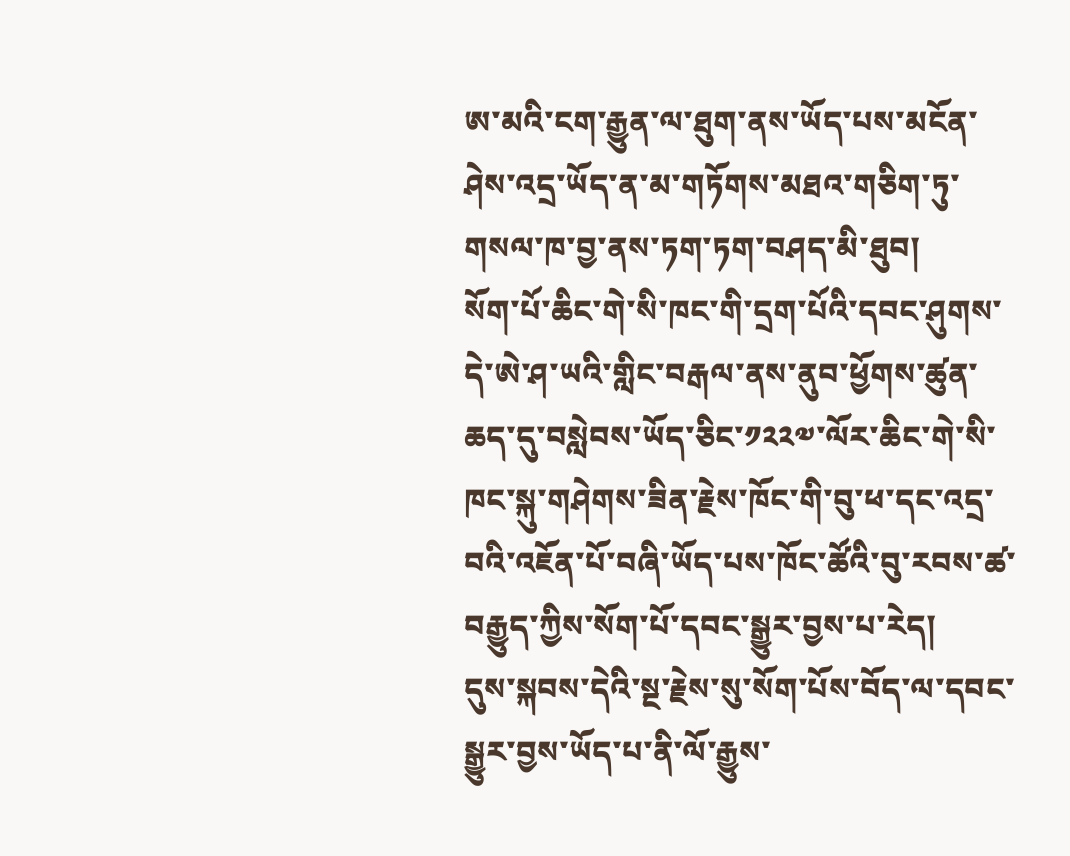ཨ་མའི་ངག་རྒྱུན་ལ་ཐུག་ནས་ཡོད་པས་མངོན་ཤེས་འདྲ་ཡོད་ན་མ་གཏོགས་མཐའ་གཅིག་ཏུ་གསལ་ཁ་བྱ་ནས་ཏག་ཏག་བཤད་མི་ཐུབ།
སོག་པོ་ཆིང་གེ་སི་ཁང་གི་དྲག་པོའི་དབང་ཤུགས་དེ་ཨེ་ཤ་ཡའི་གླིང་བརྒལ་ནས་ནུབ་ཕྱོགས་ཚུན་ཆད་དུ་བསླེབས་ཡོད་ཅིང་༡༢༢༧་ལོར་ཆིང་གེ་སི་ཁང་སྐུ་གཤེགས་ཟིན་རྗེས་ཁོང་གི་བུ་ཕ་དང་འདྲ་བའི་འཇོན་པོ་བཞི་ཡོད་པས་ཁོང་ཚོའི་བུ་རབས་ཚ་བརྒྱུད་ཀྱིས་སོག་པོ་དབང་སྒྱུར་བྱས་པ་རེད།
དུས་སྐབས་དེའི་སྔ་རྗེས་སུ་སོག་པོས་བོད་ལ་དབང་སྒྱུར་བྱས་ཡོད་པ་ནི་ལོ་རྒྱུས་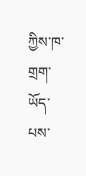ཀྱིས་ཁ་གྲག་ཡོད་པས་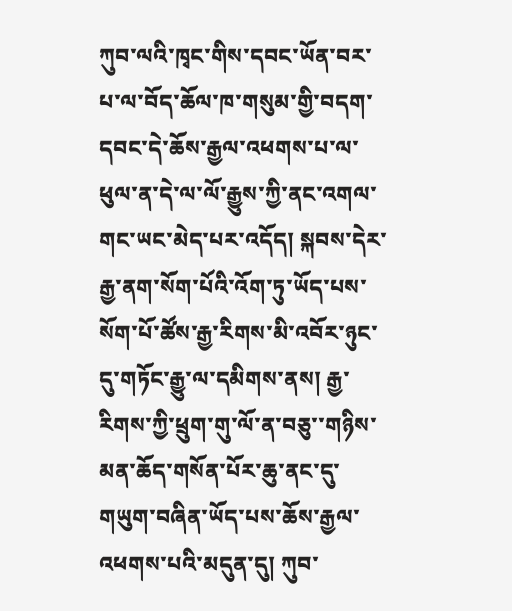ཀུབ་ལའི་ཁྭང་གིས་དབང་ཡོན་བར་པ་ལ་བོད་ཆོལ་ཁ་གསུམ་གྱི་བདག་དབང་དེ་ཆོས་རྒྱལ་འཕགས་པ་ལ་ཕུལ་ན་དེ་ལ་ལོ་རྒྱུས་ཀྱི་ནང་འགལ་གང་ཡང་མེད་པར་འདོད། སྐབས་དེར་རྒྱ་ནག་སོག་པོའི་འོག་ཏུ་ཡོད་པས་སོག་པོ་ཚོས་རྒྱ་རིགས་མི་འབོར་ཉུང་དུ་གཏོང་རྒྱུ་ལ་དམིགས་ནས། རྒྱ་རིགས་ཀྱི་ཕྲུག་གུ་ལོ་ན་བཅུ་་གཉིས་མན་ཆོད་གསོན་པོར་ཆུ་ནང་དུ་གཡུག་བཞིན་ཡོད་པས་ཆོས་རྒྱལ་འཕགས་པའི་མདུན་དུ། ཀུབ་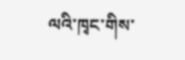ལའི་ཁྭང་གིས་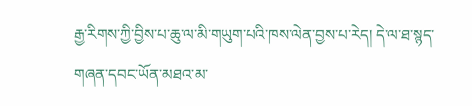རྒྱ་རིགས་ཀྱི་བྱིས་པ་ཆུ་ལ་མི་གཡུག་པའི་ཁས་ལེན་བྱས་པ་རེད། དེ་ལ་ཐ་སྙད་གཞན་དབང་ཡོན་མཐའ་མ་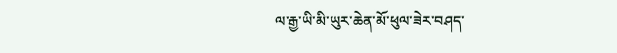ལ་རྒྱ་ཡི་མི་ཡུར་ཆེན་མོ་ཕུལ་ཟེར་བཤད་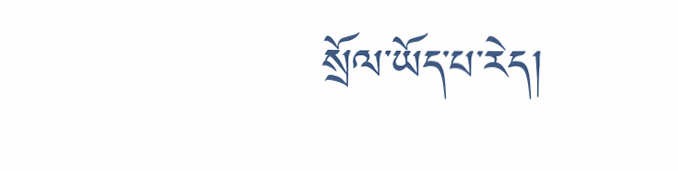སྲོལ་ཡོད་པ་རེད།